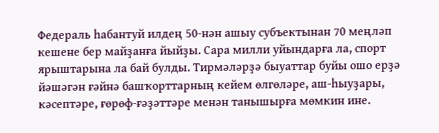Федераль һабантуй илдең 50-нән ашыу субъектынан 70 меңләп кешене бер майҙанға йыйҙы. Сара милли уйындарға ла, спорт ярыштарына ла бай булды. Тирмәләрҙә быуаттар буйы ошо ерҙә йәшәгән ғәйнә башҡорттарның кейем өлгөләре, аш-һыуҙары, кәсептәре, ғөрөф-ғәҙәттәре менән танышырға мөмкин ине.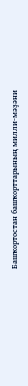Башҡортостан башҡорттарының милли-мәҙәни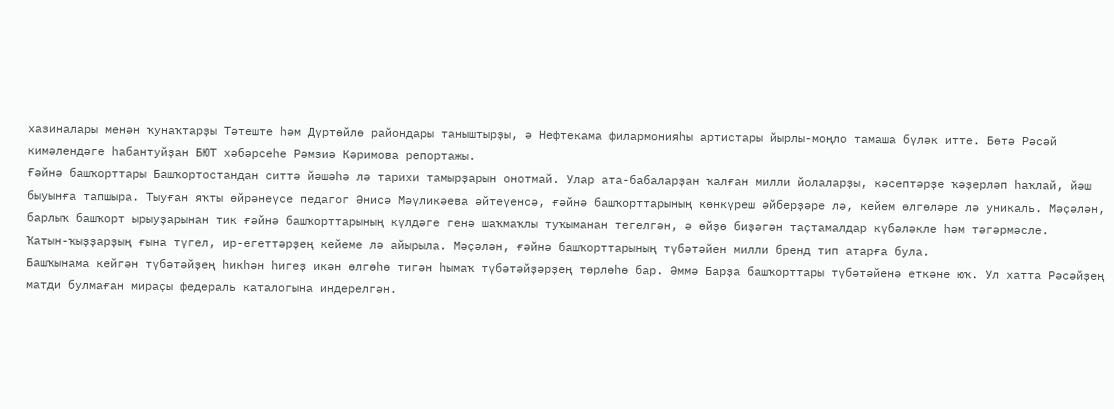хазиналары менән ҡунаҡтарҙы Тәтеште һәм Дүртөйлө райондары таныштырҙы, ә Нефтекама филармонияһы артистары йырлы-моңло тамаша бүләк итте. Бөтә Рәсәй кимәлендәге һабантуйҙан БЮТ хәбәрсеһе Рәмзиә Кәримова репортажы.
Ғәйнә башҡорттары Башҡортостандан ситтә йәшәһә лә тарихи тамырҙарын онотмай. Улар ата-бабаларҙан ҡалған милли йолаларҙы, кәсептәрҙе ҡәҙерләп һаҡлай, йәш быуынға тапшыра. Тыуған яҡты өйрәнеүсе педагог Әнисә Мәүликәева әйтеүенсә, ғәйнә башҡорттарының көнкүреш әйберҙәре лә, кейем өлгөләре лә уникаль. Мәҫәлән, барлыҡ башҡорт ырыуҙарынан тик ғәйнә башҡорттарының күлдәге генә шаҡмаҡлы туҡыманан тегелгән, ә өйҙө биҙәгән таҫтамалдар күбәләкле һәм тәгәрмәсле.
Ҡатын-ҡыҙҙарҙың ғына түгел, ир-егеттәрҙең кейеме лә айырыла. Мәҫәлән, ғәйнә башҡорттарының түбәтәйен милли бренд тип атарға була.
Башҡынама кейгән түбәтәйҙең һикһән һигеҙ икән өлгөһө тигән һымаҡ түбәтәйҙәрҙең төрлөһө бар. Әммә Барҙа башҡорттары түбәтәйенә еткәне юҡ. Ул хатта Рәсәйҙең матди булмаған мираҫы федераль каталогына индерелгән.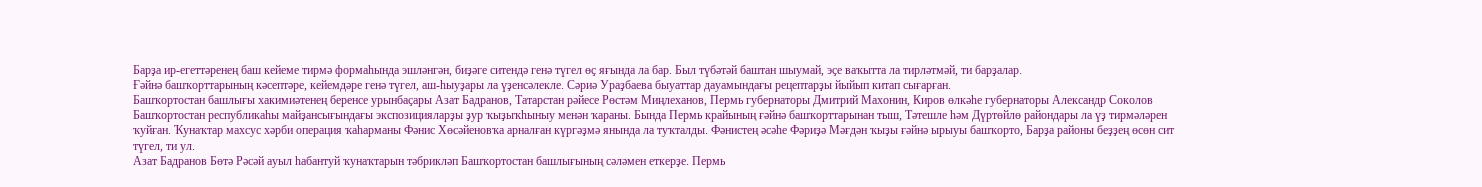Барҙа ир-егеттәренең баш кейеме тирмә формаһында эшләнгән, биҙәге ситендә генә түгел өҫ яғында ла бар. Был түбәтәй баштан шыумай, эҫе ваҡытта ла тирләтмәй, ти барҙалар.
Ғәйнә башҡорттарының кәсептәре, кейемдәре генә түгел, аш-һыуҙары ла үҙенсәлекле. Сәриә Ураҙбаева быуаттар дауамындағы рецептарҙы йыйып китап сығарған.
Башҡортостан башлығы хакимиәтенең беренсе урынбаҫары Азат Бадранов, Татарстан рәйесе Рөстәм Миңлеханов, Пермь губернаторы Дмитрий Махонин, Киров өлкәһе губернаторы Александр Соколов Башҡортостан республикаһы майҙансығындағы экспозицияларҙы ҙур ҡыҙыҡһыныу менән ҡараны. Бында Пермь крайының ғәйнә башҡорттарынан тыш, Тәтешле һәм Дүртөйлө райондары ла үҙ тирмәләрен ҡуйған. Ҡунаҡтар махсус хәрби операция ҡаһарманы Фәнис Хөсәйеновҡа арналған күргәҙмә янында ла туҡталды. Фәнистең әсәһе Фәриҙә Мәғдән ҡыҙы ғәйнә ырыуы башҡорто, Барҙа районы беҙҙең өсөн сит түгел, ти ул.
Азат Бадранов Бөтә Рәсәй ауыл һабантуй ҡунаҡтарын тәбрикләп Башҡортостан башлығының сәләмен еткерҙе. Пермь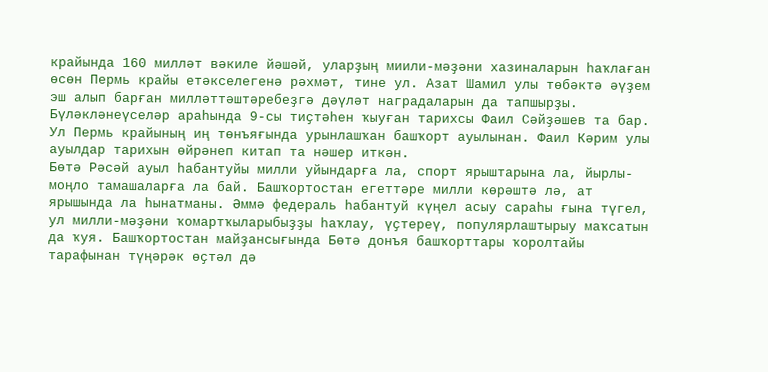крайында 160 милләт вәкиле йәшәй, уларҙың миили-мәҙәни хазиналарын һаҡлаған өсөн Пермь крайы етәкселегенә рәхмәт, тине ул. Азат Шамил улы төбәктә әүҙем эш алып барған милләттәштәребеҙгә дәүләт наградаларын да тапшырҙы. Бүләкләнеүселәр араһында 9-сы тиҫтәһен ҡыуған тарихсы Фаил Сәйҙәшев та бар. Ул Пермь крайының иң төнъяғында урынлашҡан башҡорт ауылынан. Фаил Кәрим улы ауылдар тарихын өйрәнеп китап та нәшер иткән.
Бөтә Рәсәй ауыл һабантуйы милли уйындарға ла, спорт ярыштарына ла, йырлы-моңло тамашаларға ла бай. Башҡортостан егеттәре милли көрәштә лә, ат ярышында ла һынатманы. Әммә федераль һабантуй күңел асыу сараһы ғына түгел, ул милли-мәҙәни ҡомартҡыларыбыҙҙы һаҡлау, үҫтереү, популярлаштырыу маҡсатын да ҡуя. Башҡортостан майҙансығында Бөтә донъя башҡорттары ҡоролтайы тарафынан түңәрәк өҫтәл дә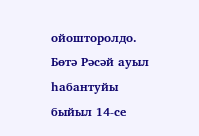ойошторолдо.
Бөтә Рәсәй ауыл һабантуйы быйыл 14-се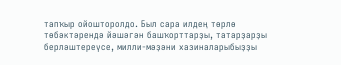тапҡыр ойошторолдо. Был сара илдең төрлө төбәктәрендә йәшәгән башҡорттарҙы, татарҙарҙы берләштереүсе, милли-мәҙәни хазиналарыбыҙҙы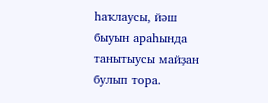һаҡлаусы, йәш быуын араһында танытыусы майҙан булып тора.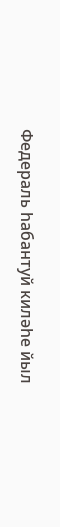Федераль һабантуй киләһе йыл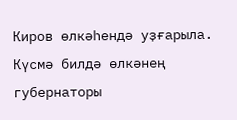Киров өлкәһендә уҙғарыла. Күсмә билдә өлкәнең губернаторы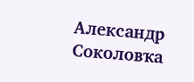Александр Соколовҡа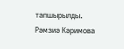тапшырылды.
Рәмзиә Кәримова